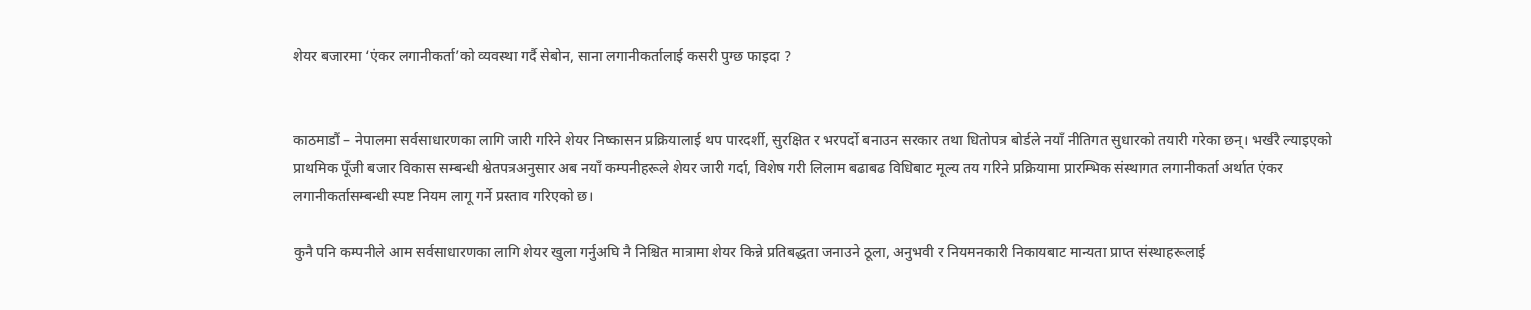शेयर बजारमा ‘एंकर लगानीकर्ता’को व्यवस्था गर्दै सेबोन, साना लगानीकर्तालाई कसरी पुग्छ फाइदा ?


काठमाडौं – नेपालमा सर्वसाधारणका लागि जारी गरिने शेयर निष्कासन प्रक्रियालाई थप पारदर्शी, सुरक्षित र भरपर्दो बनाउन सरकार तथा धितोपत्र बोर्डले नयाँ नीतिगत सुधारको तयारी गरेका छन्। भर्खरै ल्याइएको प्राथमिक पूँजी बजार विकास सम्बन्धी श्वेतपत्रअनुसार अब नयाँ कम्पनीहरूले शेयर जारी गर्दा, विशेष गरी लिलाम बढाबढ विधिबाट मूल्य तय गरिने प्रक्रियामा प्रारम्भिक संस्थागत लगानीकर्ता अर्थात एंकर लगानीकर्तासम्बन्धी स्पष्ट नियम लागू गर्ने प्रस्ताव गरिएको छ।

कुनै पनि कम्पनीले आम सर्वसाधारणका लागि शेयर खुला गर्नुअघि नै निश्चित मात्रामा शेयर किन्ने प्रतिबद्धता जनाउने ठूला, अनुभवी र नियमनकारी निकायबाट मान्यता प्राप्त संस्थाहरूलाई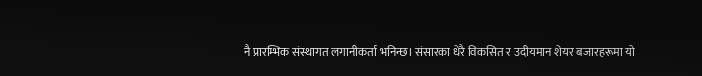नै प्रारम्भिक संस्थागत लगानीकर्ता भनिन्छ। संसारका धेरै विकसित र उदीयमान शेयर बजारहरूमा यो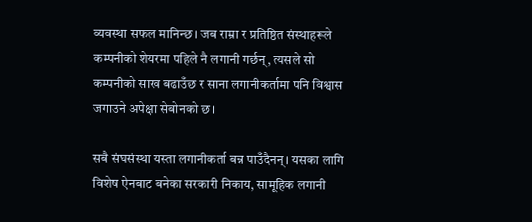व्यवस्था सफल मानिन्छ। जब राम्रा र प्रतिष्ठित संस्थाहरूले कम्पनीको शेयरमा पहिले नै लगानी गर्छन्, त्यसले सो कम्पनीको साख बढाउँछ र साना लगानीकर्तामा पनि विश्वास जगाउने अपेक्षा सेबोनको छ।

सबै संघसंस्था यस्ता लगानीकर्ता बन्न पाउँदैनन्। यसका लागि विशेष ऐनबाट बनेका सरकारी निकाय, सामूहिक लगानी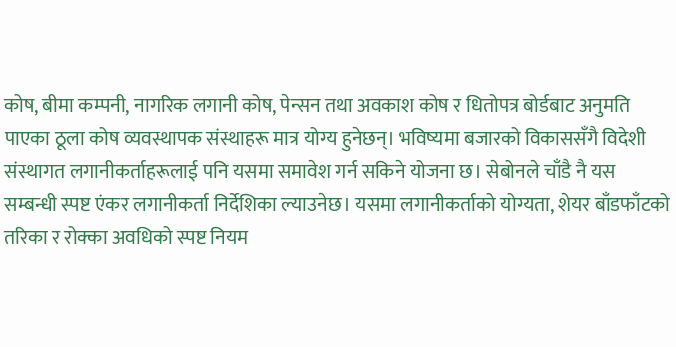कोष, बीमा कम्पनी, नागरिक लगानी कोष, पेन्सन तथा अवकाश कोष र धितोपत्र बोर्डबाट अनुमति पाएका ठूला कोष व्यवस्थापक संस्थाहरू मात्र योग्य हुनेछन्। भविष्यमा बजारको विकाससँगै विदेशी संस्थागत लगानीकर्ताहरूलाई पनि यसमा समावेश गर्न सकिने योजना छ। सेबोनले चाँडै नै यस सम्बन्धी स्पष्ट एंकर लगानीकर्ता निर्देशिका ल्याउनेछ। यसमा लगानीकर्ताको योग्यता, शेयर बाँडफाँटको तरिका र रोक्का अवधिको स्पष्ट नियम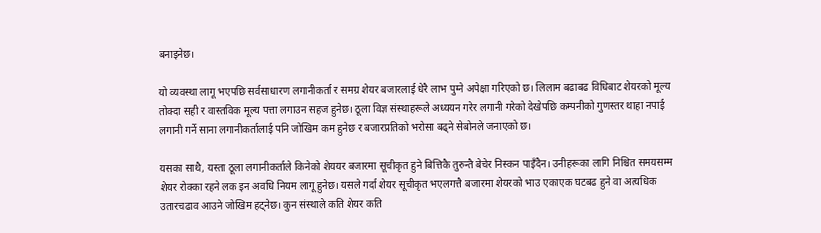बनाइनेछ।

यो व्यवस्था लागू भएपछि सर्वसाधारण लगानीकर्ता र समग्र शेयर बजारलाई धेरै लाभ पुग्ने अपेक्षा गरिएको छ। लिलाम बढाबढ विधिबाट शेयरको मूल्य तोक्दा सही र वास्तविक मूल्य पत्ता लगाउन सहज हुनेछ। ठूला विज्ञ संस्थाहरूले अध्ययन गरेर लगानी गरेको देखेपछि कम्पनीको गुणस्तर थाहा नपाई लगानी गर्ने साना लगानीकर्तालाई पनि जोखिम कम हुनेछ र बजारप्रतिको भरोसा बढ्ने सेबोनले जनाएको छ।

यसका साथै, यस्ता ठूला लगानीकर्ताले किनेको शेययर बजारमा सूचीकृत हुने बित्तिकै तुरुन्तै बेचेर निस्कन पाइँदैन। उनीहरूका लागि निश्चित समयसम्म शेयर रोक्का रहने लक इन अवधि नियम लागू हुनेछ। यसले गर्दा शेयर सूचीकृत भएलगत्तै बजारमा शेयरको भाउ एकाएक घटबढ हुने वा अत्यधिक उतारचढाव आउने जोखिम हट्नेछ। कुन संस्थाले कति शेयर कति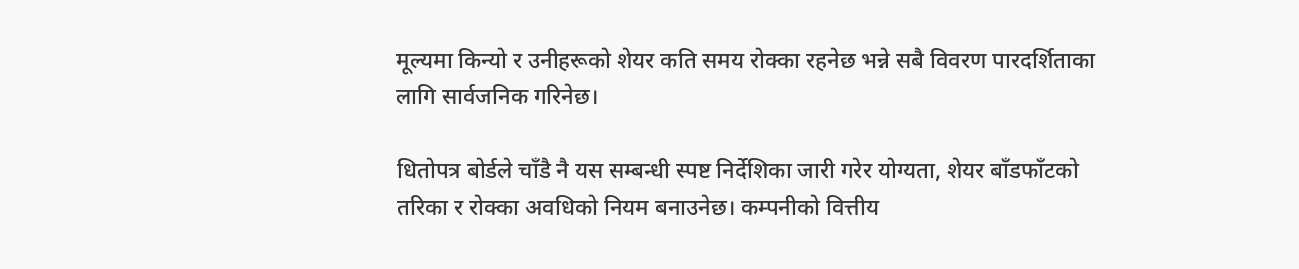मूल्यमा किन्यो र उनीहरूको शेयर कति समय रोक्का रहनेछ भन्ने सबै विवरण पारदर्शिताका लागि सार्वजनिक गरिनेछ।

धितोपत्र बोर्डले चाँडै नै यस सम्बन्धी स्पष्ट निर्देशिका जारी गरेर योग्यता, शेयर बाँडफाँटको तरिका र रोक्का अवधिको नियम बनाउनेछ। कम्पनीको वित्तीय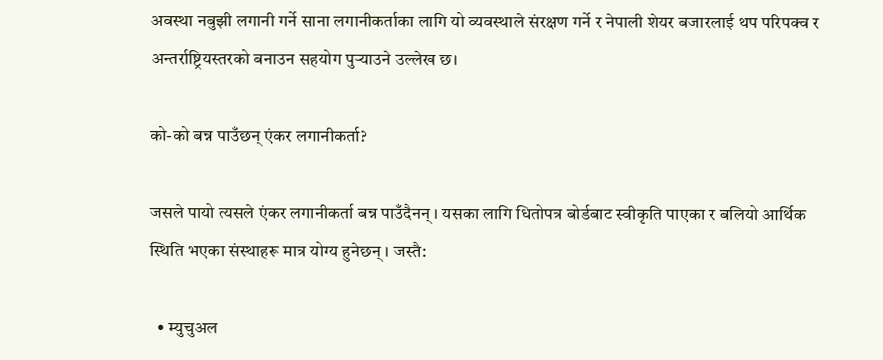अवस्था नबुझी लगानी गर्ने साना लगानीकर्ताका लागि यो व्यवस्थाले संरक्षण गर्ने र नेपाली शेयर बजारलाई थप परिपक्व र अन्तर्राष्ट्रियस्तरको बनाउन सहयोग पुर्‍याउने उल्लेख छ।

को-को बन्न पाउँछन् एंकर लगानीकर्ता?

जसले पायो त्यसले एंकर लगानीकर्ता बन्न पाउँदैनन् । यसका लागि धितोपत्र बोर्डबाट स्वीकृति पाएका र बलियो आर्थिक स्थिति भएका संस्थाहरू मात्र योग्य हुनेछन् । जस्तै:

  • म्युचुअल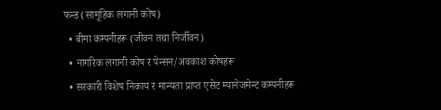फन्ड (सामूहिक लगानी कोष)
  • बीमा कम्पनीहरू (जीवन तथा निर्जीवन)
  • नागरिक लगानी कोष र पेन्सन/अवकाश कोषहरू
  • सरकारी विशेष निकाय र मान्यता प्राप्त एसेट म्यानेजमेन्ट कम्पनीहरू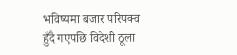भविष्यमा बजार परिपक्व हुँदै गएपछि विदेशी ठूला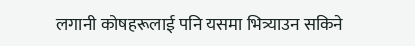लगानी कोषहरूलाई पनि यसमा भित्र्याउन सकिने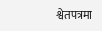श्वेतपत्रमा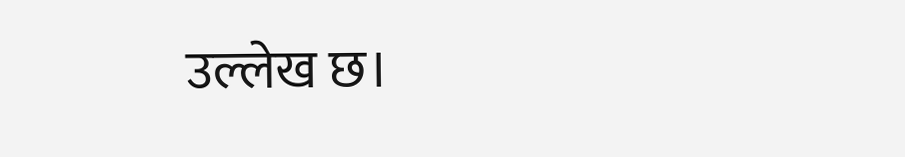उल्लेख छ।